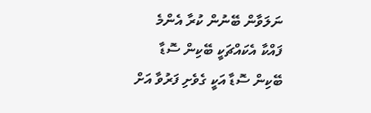ނަލަވާން ބޭނުން ކުރާ އެންމެ ފައްކާ އެކައްޗަކީ ބޭކިން ސޮޑާ
ބޭކިން ސޮޑާ އަކީ ގެވެށި ފަރުވާ އަށް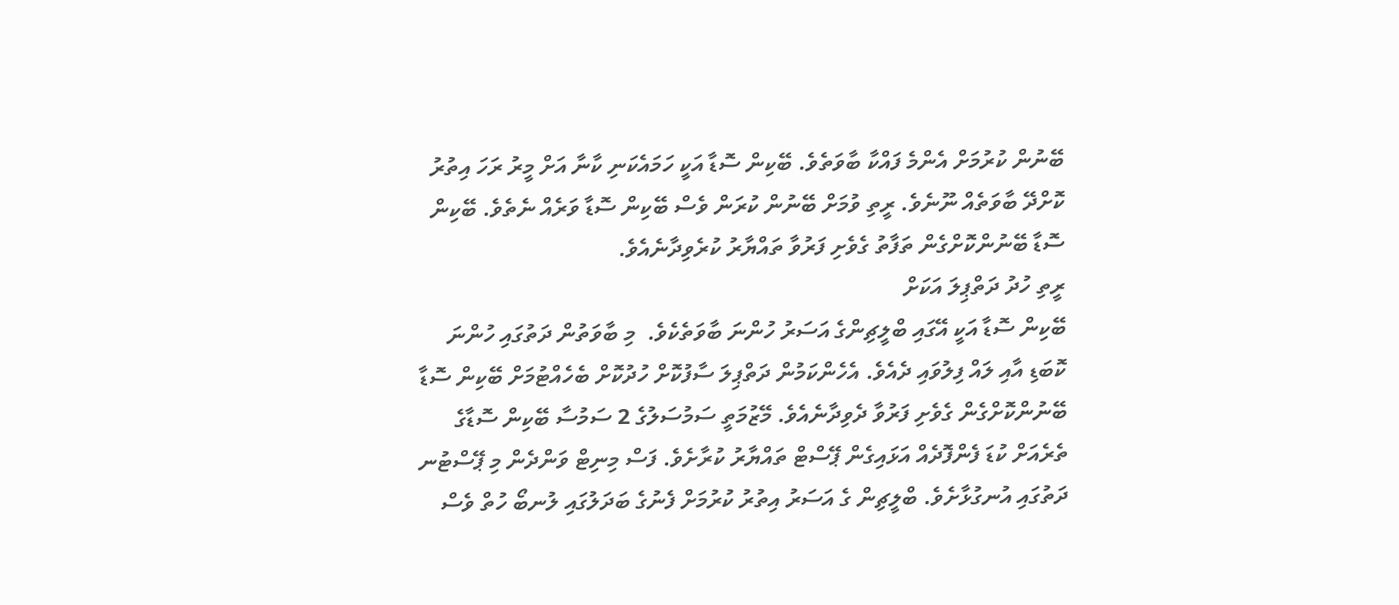ބޭނުން ކުރުމަށް އެންމެ ފައްކާ ބާވަތެވެ. ބޭކިން ސޮޑާ އަކީ ހަމައެކަނި ކާނާ އަށް މީރު ރަހަ އިތުރު ކޮށްދޭ ބާވަތެއް ނޫނެވެ. ރީތި ވުމަށް ބޭނުން ކުރަން ވެސް ބޭކިން ސޮޑާ ވަރެއް ނެތެވެ. ބޭކިން ސޮޑާ ބޭނުންކޮށްގެން ތަފާތު ގެވެށި ފަރުވާ ތައްޔާރު ކުރެވިދާނެއެވެ.
ރީތި ހުދު ދަތްޕިލަ އަކަށް
ބޭކިން ސޮޑާ އަކީ އޭގައި ބްލީޗިންގެ އަސަރު ހުންނަ ބާވަތެކެވެ.  މި ބާވަތުން ދަތުގައި ހުންނަ ކޮބަޑި އާއި ލައް ފިލުވައި ދެއެވެ. އެހެންކަމުން ދަތްޕިލަ ސާފުކޮށް ހުދުކޮށް ބެހެއްޓުމަށް ބޭކިން ސޮޑާ ބޭނުންކޮށްގެން ގެވެށި ފަރުވާ ދެވިދާނެއެވެ. މޭޒުމަތީ ސަމުސަލުގެ 2 ސަމުސާ ބޭކިން ސޮޑާގެ ތެރެއަށް ކުޑަ ފެންފޮދެއް އަޅައިގެން ޕޭސްޓް ތައްޔާރު ކުރާށެވެ. ފަސް މިނިޓް ވަންދެން މި ޕޭސްޓުނ ދަތުގައި އުނގުޅާށެވެ. ބްލީޗިން ގެ އަސަރު އިތުރު ކުރުމަށް ފެނުގެ ބަދަލުގައި ލުނބޯ ހުތް ވެސް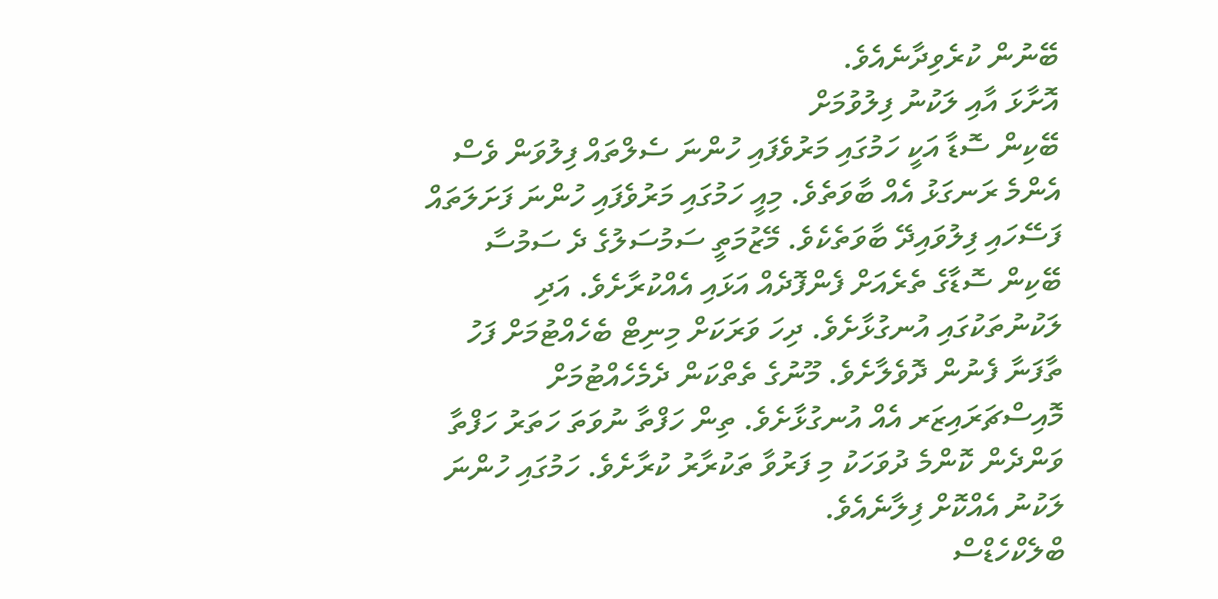ބޭނުން ކުރެވިދާނެއެވެ.
އޮށާޅަ އާއި ލަކުނު ފިލުވުމަށް
ބޭކިން ސޮޑާ އަކީ ހަމުގައި މަރުވެފައި ހުންނަ ސެލްތައް ފިލުވަން ވެސް އެންމެ ރަނގަޅު އެއް ބާވަތެވެ. މިއީ ހަމުގައި މަރުވެފައި ހުންނަ ފަށަލަތައް ފަސޭހައި ފިލުވައިދޭ ބާވަތެކެވެ. މޭޒުމަތީ ސަމުސަލުގެ ދެ ސަމުސާ ބޭކިން ސޮޑާގެ ތެރެއަށް ފެންފޮދެއް އަޅައި އެއްކުރާށެވެ. އަދި ލަކުނުތަކުގައި އުނގުޅާށެވެ. ދިހަ ވަރަކަށް މިނިޓް ބެހެއްޓުމަށް ފަހު ތާފަނާ ފެނުން ދޮވެލާށެވެ. މޫނުގެ ތެތްކަން ދެމެހެއްޓުމަށް މޮއިސްޗަރައިޒަރ އެއް އުނގުޅާށެވެ. ތިން ހަފްތާ ނުވަތަ ހަތަރު ހަފްތާ ވަންދެން ކޮންމެ ދުވަހަކު މި ފަރުވާ ތަކުރާރު ކުރާށެވެ. ހަމުގައި ހުންނަ ލަކުނު އެއްކޮށް ފިލާނެއެވެ.
ބްލެކްހެޑްސް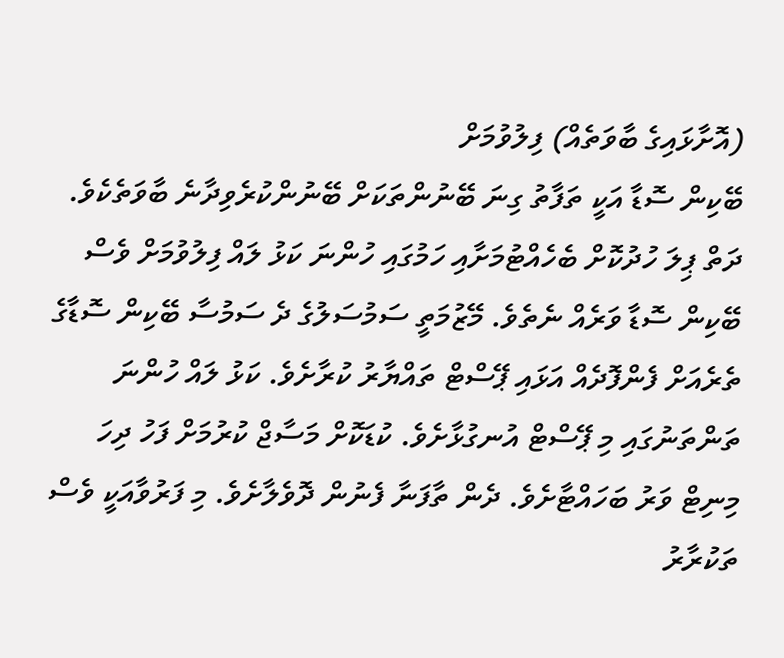(އޮށާޅައިގެ ބާވަތެއް) ފިލުވުމަށް
ބޭކިން ސޮޑާ އަކީ ތަފާތު ގިނަ ބޭނުންތަކަށް ބޭނުންކުރެވިދާނެ ބާވަތެކެވެ. ދަތް ޕިލަ ހުދުކޮށް ބެހެއްޓުމަށާއި ހަމުގައި ހުންނަ ކަޅު ލައް ފިލުވުމަށް ވެސް ބޭކިން ސޮޑާ ވަރެއް ނެތެވެ. މޭޒުމަތީ ސަމުސަލުގެ ދެ ސަމުސާ ބޭކިން ސޮޑާގެ ތެރެއަށް ފެންފޮދެއް އަޅައި ޕޭސްޓް ތައްޔާރު ކުރާށެވެ. ކަޅު ލައް ހުންނަ ތަންތަނުގައި މި ޕޭސްޓް އުނގުޅާށެވެ. ކުޑަކޮށް މަސާޖް ކުރުމަށް ފަހު ދިހަ މިނިޓް ވަރު ބަހައްޓާށެވެ. ދެން ތާފަނާ ފެނުން ދޮވެލާށެވެ. މި ފަރުވާއަކީ ވެސް ތަކުރާރު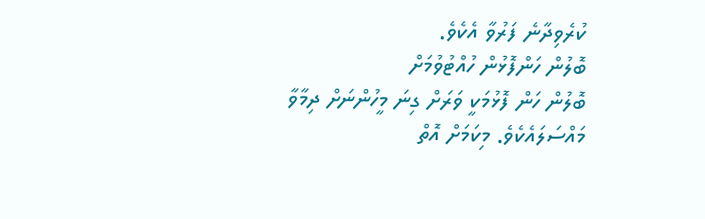ކުރެވިދާނެ ފަރުވާ އެކެވެ.
ބޮލުން ހަންފޮޅުން ހުއްޓުވުމަށް
ބޮލުން ހަން ފޮޅުމަކީ ވަރަށް ގިނަ މީހުންނަށް ދިމާވާ މައްސަލައެކެވެ. މިކަމަށް އޮތް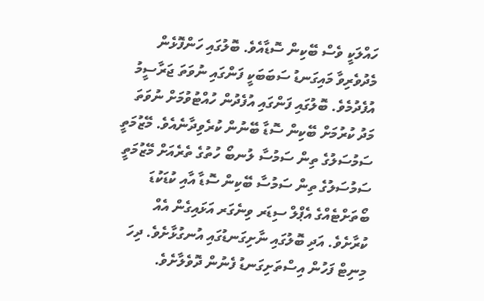ހައްލަކީ ވެސް ބޭކިން ސޮޑާއެވެ. ބޮލުގައި ހަންފޮޅެން މެދުވެރިވާ މައިގަނޑު ސަބަބަކީ ފަންގައި ނުވަތަ ޖަރާސީމު އުފެދުމެވެ. ބޮލުގައި ފަންގައި އުފެދުން ހުއްޓުވުމަށް ނުވަތަ މަދު ކުރުމަށް ބޭކިން ސޮޑާ ބޭނުން ކުރެވިދާނެއެވެ. މޭޒުމަތީ ސަމުސަލުގެ ތިން ސަމުސާ ލުނބޯ ހުތުގެ ތެރެއަށް މޭޒުމަތީ ސަމުސަލުގެ ތިން ސަމުސާ ބޭކިން ސޮޑާ އާއި ކުޑަކުޑަ ބޯތަށްޓެއްގެ އެޕްލް ސިޑަރ ވިނެގަރ އަޅައިގެން އެއް ކުރާށެވެ. އަދި ބޮލުގައި ނާށިގަނޑުގައި އުނގުޅާށެވެ. ދިހަ މިނިޓް ފަހުން އިސްތަށިގަނޑު ފެނުން ދޮވެލާށެވެ.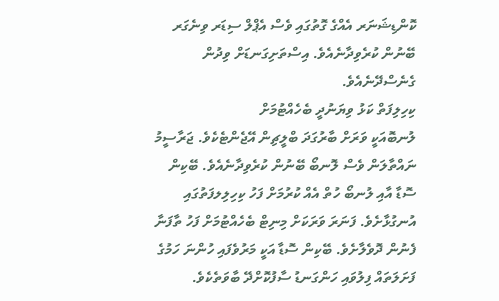ކޮންޑިޝަނަރ އެއްގެ ގޮތުގައި ވެސް އެޕްލް ސިޑަރ ވިނެގަރ ބޭނުން ކުރެވިދާނެއެވެ. އިސްތަށިގަނޑަށް ވިދުން ގެނެސްދޭނެއެވެ.
ކިހިލިފަތް ކަޅު ވިޔަނުދީ ބެހެއްޓުމަށް
ލުނބޮއަކީ ވަރަށް ބާރުގަދަ ބްލީޗިން އޭޖެންޓެކެވެ. ޖަރާސީމު ނައްތާލަން ވެސް ލޮނބޯ ބޭނުން ކުރެވިދާނެއެވެ. ބޭކިން ސޮޑާ އާއި ލުނބޯ ހުތް އެއް ކުރުމަށް ފަހު ކިހިލިލފަތުގައި އުނގުޅާށެވެ. ފަނަރަ ވަރަކަށް މިނިޓް ބެހެއްޓުމަށް ފަހު ތާފަނާ ފެނުން ދޮވެލާށެވެ. ބޭކިން ސޮޑާ އަކީ މަރުވެފައި ހުންނަ ހަމުގެ ފަށަލަތައް ފިލުވައި ހަންގަނޑު ސާފުކޮށްދޭ ބާވަތެކެވެ.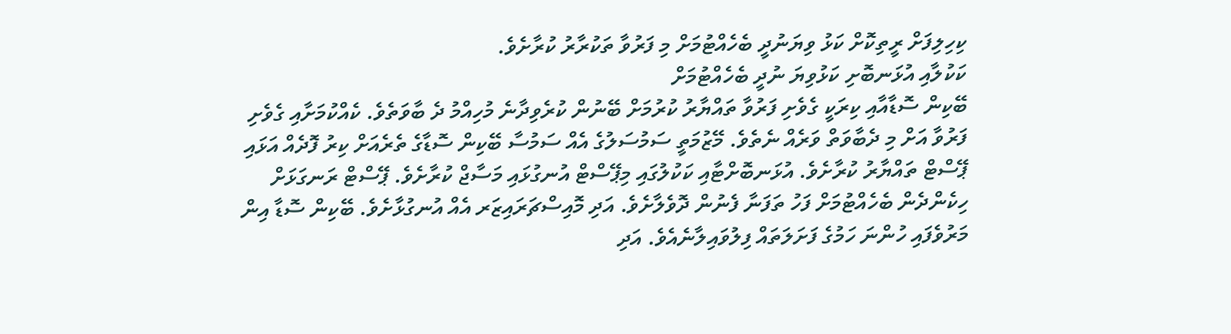ކިހިލިފަށް ރީތިކޮށް ކަޅު ވިޔަނުދީ ބެހެއްޓުމަށް މި ފަރުވާ ތަކުރާރު ކުރާށެވެ.
ކަކުލާއި އުޅަނބޮށި ކަޅުވިޔަ ނުދީ ބެހެއްޓުމަށް
ބޭކިން ސޮޑާއާއި ކިރަކީ ގެވެށި ފަރުވާ ތައްޔާރު ކުރުމަށް ބޭނުން ކުރެވިދާނެ މުހިއްމު ދެ ބާވަތެވެ. ކެއްކުމަށާއި ގެވެށި ފަރުވާ އަށް މި ދެބާވަތް ވަރެއް ނެތެވެ. މޭޒުމަތީ ސަމުސަލުގެ އެއް ސަމުސާ ބޭކިން ސޮޑާގެ ތެރެއަށް ކިރު ފޮދެއް އަޅައި ޕޭސްޓް ތައްޔާރު ކުރާށެވެ. އުޅަނބޮށްޓާއި ކަކުލުގައި މިޕޭސްޓް އުނގުޅައި މަސާޖް ކުރާށެވެ. ޕޭސްޓް ރަނގަޅަށް ހިކެންދެން ބެހެއްޓުމަށް ފަހު ތަފަނާ ފެނުން ދޮވެލާށެވެ. އަދި މޮއިސްޗަރައިޒަރ އެއް އުނގުޅާށެވެ. ބޭކިން ސޮޑާ އިން މަރުވެފައި ހުންނަ ހަމުގެ ފަށަލަތައް ފިލުވައިލާނެއެވެ. އަދި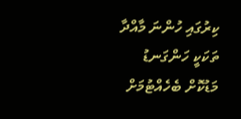ކިރުގައި ހުންނަ މާއްދާ ތަކަކީ ހަންގަނޑު މަޑުކޮށް ބެހެއްޓުމަށް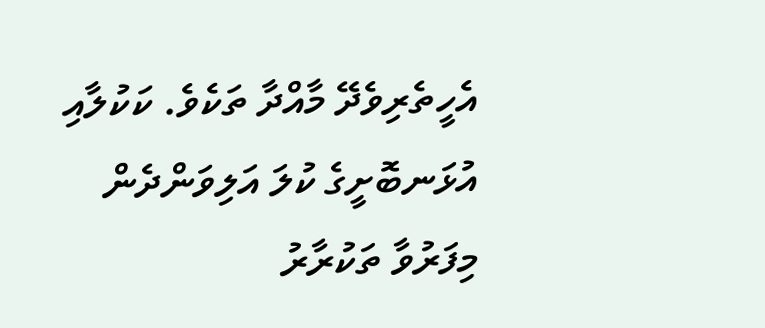އެހީތެރިވެދޭ މާއްދާ ތަކެވެ. ކަކުލާއި އުޅަނބޮށީގެ ކުލަ އަލިވަންދެން މިފަރުވާ ތަކުރާރު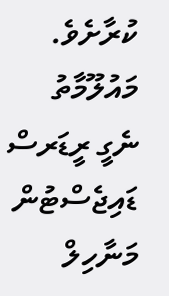ކުރާށެވެ.
މައުލޫމާތު ނެގީ ރީޑަރސް ޑައިޖެސްޓުން
މަނާހިލް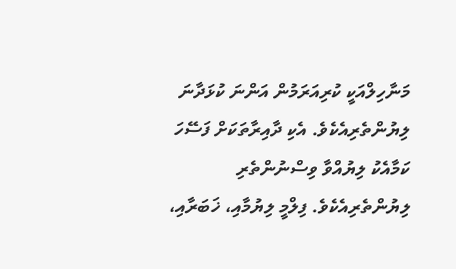މަނާހިލްއަކީ ކުރިއަރަމުން އަންނަ ކުޅަދާނަ ލިޔުންތެރިއެކެވެ. އެކި ދާއިރާތަކަށް ފަސޭހަ ކަމާއެކު ލިޔުއްވާ ވިސްނުންތެރި ލިޔުންތެރިއެކެވެ. ފިލްމީ ލިޔުމާއި، ޚަބަރާއި،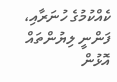ކެއްކުމުގެ ހުނަރާއި، ފަންނީ ލިޔުންތައް އޮޅުން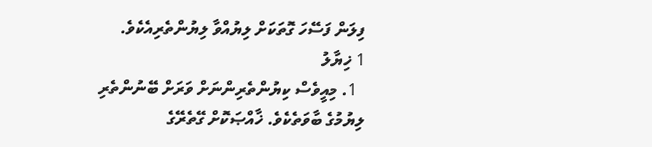ފިލަން ފަސޭހަ ގޮތަކަށް ލިޔުއްވާ ލިޔުންތެރިއެކެވެ.
1 ޚިޔާލު
  1. މިއީވެސް ކިޔުންތެރިންނަށް ވަރަށް ބޭނުންތެރި ލިޔުމުގެ ބާވަތެކެވެ. ޚާއްޞަކޮށް ގޭތެރޭގެ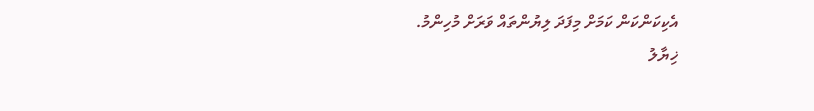އެކިކަންކަން ކަމަށް މިފަދަ ލިޔުންތައް ވަރަށް މުހިންމު.
ޚިޔާލު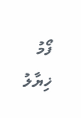ފޯމު
ޚިޔާލު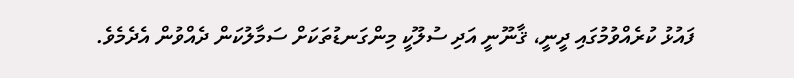ފައުޅު ކުރެއްވުމުގައި ދީނީ، ޤާނޫނީ އަދި ސުލޫކީ މިންގަނޑުތަކަށް ސަމާލުކަން ދެއްވުން އެދެމެވެ.